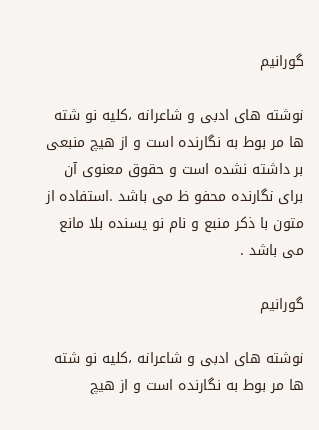گورانیم

نوشته های ادبی و شاعرانه ،کلیه نو شته ها مر بوط به نگارنده است و از هیچ منبعی بر داشته نشده است و حقوق معنوی آن برای نگارنده محفو ظ می باشد .استفاده از متون با ذکر منبع و نام نو یسنده بلا مانع می باشد .

گورانیم

نوشته های ادبی و شاعرانه ،کلیه نو شته ها مر بوط به نگارنده است و از هیچ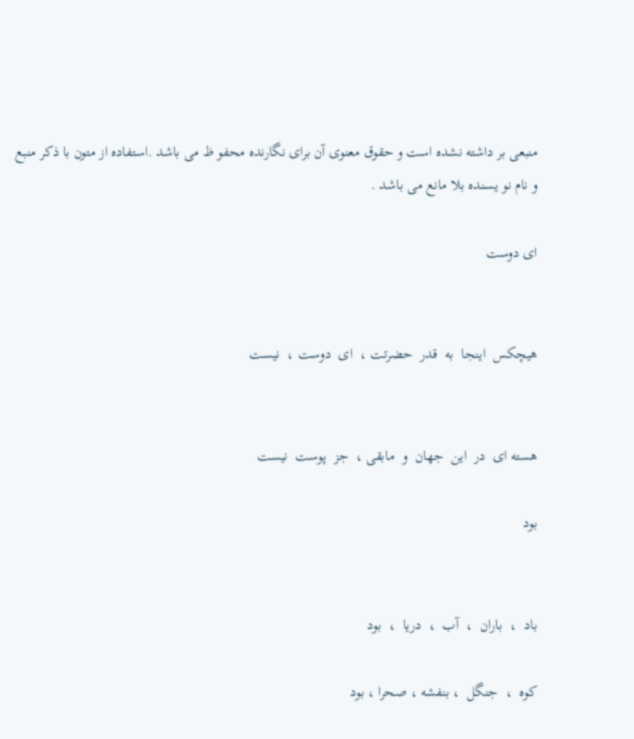منبعی بر داشته نشده است و حقوق معنوی آن برای نگارنده محفو ظ می باشد .استفاده از متون با ذکر منبع و نام نو یسنده بلا مانع می باشد .

ای دوست


هیچکس  اینجا  به  قدر  حضرتت ،  ای  دوست ،  نیست


هسته ای  در  این  جهان  و  مابقی ،  جز  پوست  نیست

بود


باد  ،  باران  ،  آب  ،  دریا  ،  بود

کوه  ،  جنگل  ، بنفشه ، صحرا ، بود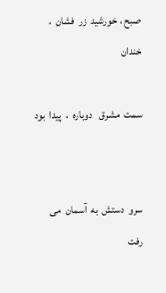صبح ، خورشید  زر  فشان  ،  خندان

سمت  مشرق   دوباره  ،  پیدا  بود


سرو  دستش  به  آسمان  می  رفت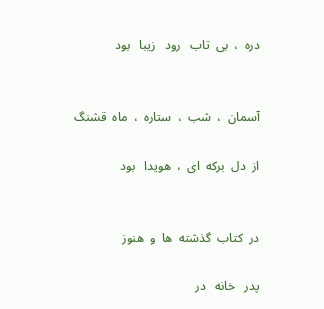دره  ،  بی  تاب   رود   زیبا   بود


آسمان  ،  شب  ،  ستاره  ،  ماه  قشنگ

از  دل  برکه  ای  ،  هویدا   بود


در  کتاب  گذشته  ها  و  هنوز

پدر   خانه   در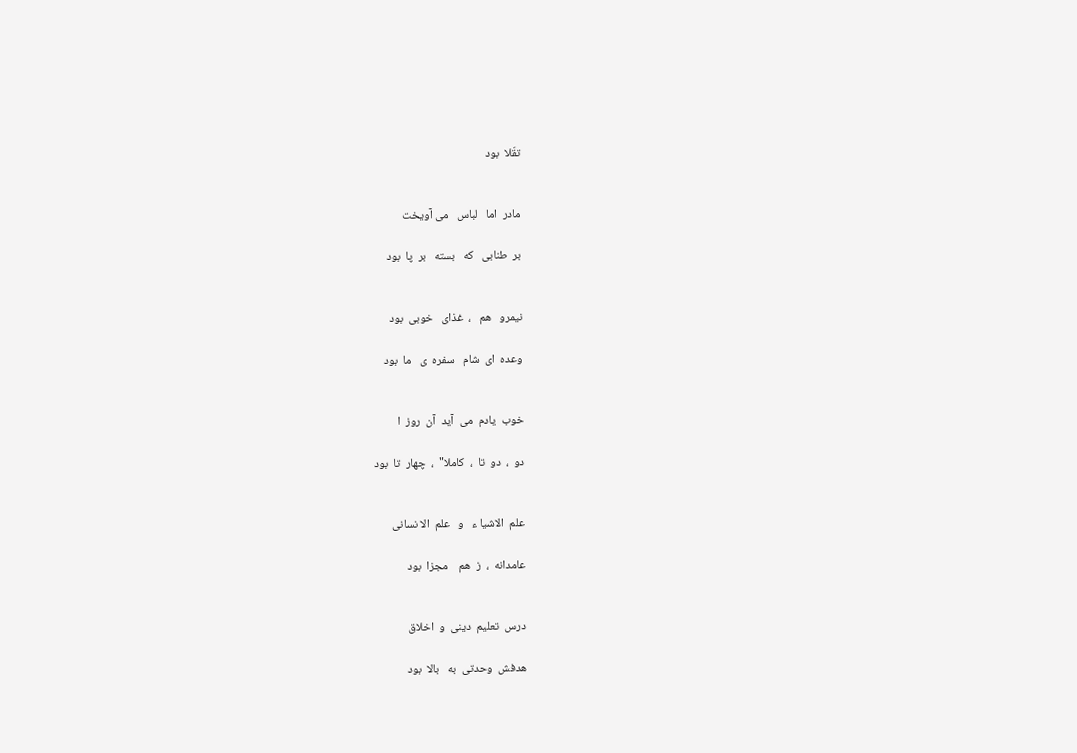تقّلا  بود


مادر  اما   لباس   می آویخت

بر  طنابی   که   بسته   بر  پا  بود


نیمرو   هم   ،  غذای   خوبی  بود

وعده  ای  شام   سفره  ی   ما  بود


خوب  یادم  می  آید  آن  روز  ا

دو  ،  دو  تا  ،  کاملا"  ،  چهار  تا  بود


علم  الاشیا ء   و   علم  الا نسانی

عامدانه  ،  ز  هم    مجزا  بود


درس  تعلیم  دینی  و  اخلاق

هدفش  وحدتی  به   بالا  بود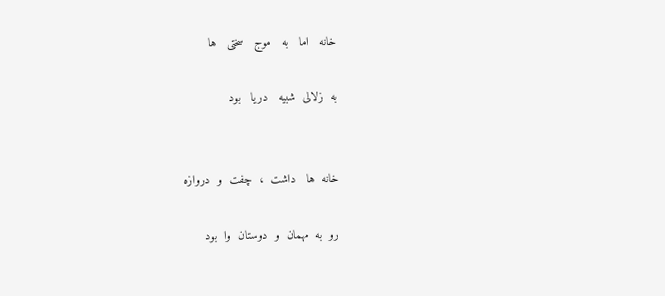خانه   اما   به   موج   سختی   ها

به  زلالی  شبیه   دریا   بود


خانه  ها   داشت  ،  چفت  و  دروازه

رو  به  مهمان  و  دوستان  وا  بود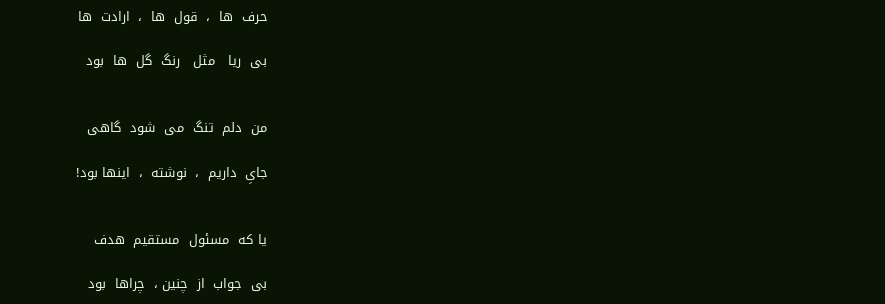حرف  ها  ،  قول  ها  ،  ارادت  ها

بی  ریا   مثل   رنگ  گل  ها  بود


من  دلم  تنگ  می  شود  گاهی

جایِ  داریم  ،  نوشته  ،  اینها بود!


یا که  مسئول  مستقیم  هدف

بی  جواب  از  چنین ،  چراها  بود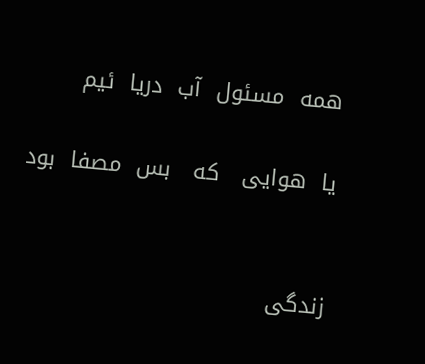همه  مسئول  آب  دریا  ئیم

یا  هوایی   که   بس  مصفا  بود


زندگی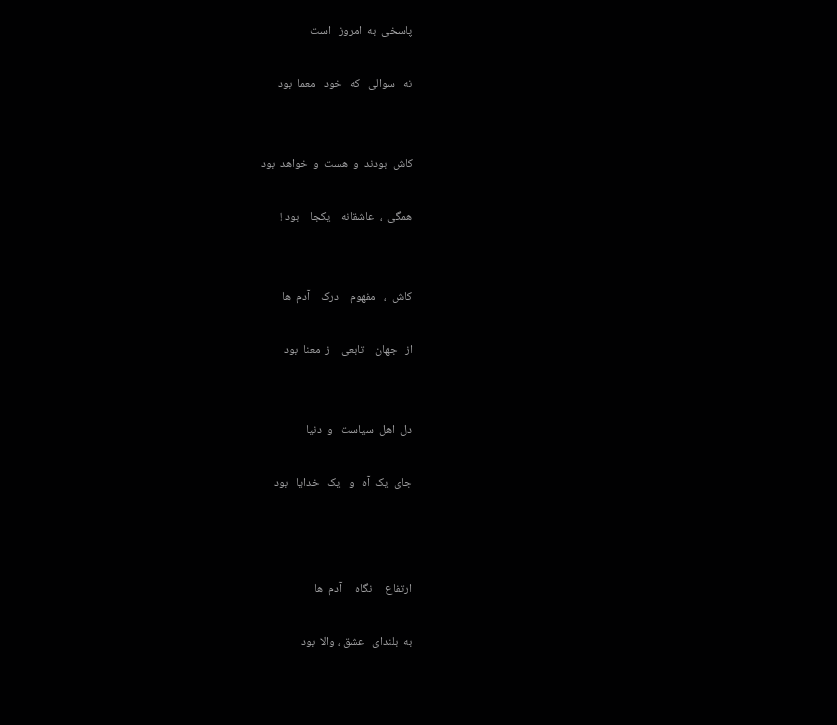پاسخی  به  امروز   است

نه   سوالی   که   خود   معما  بود


کاش  بودند  و  هست  و  خواهد  بود

همگی  ،  عاشقانه    یکجا    بود !


کاش  ،   مفهوم    درک    آدم  ها

از   جهان    تابعی    ز  معنا  بود


دل  اهل  سیاست   و  دنیا

جای  یک  آه   و   یک   خدایا   بود



ارتفاع     نگاه     آدم  ها

به  بلندای   عشق ، والا  بود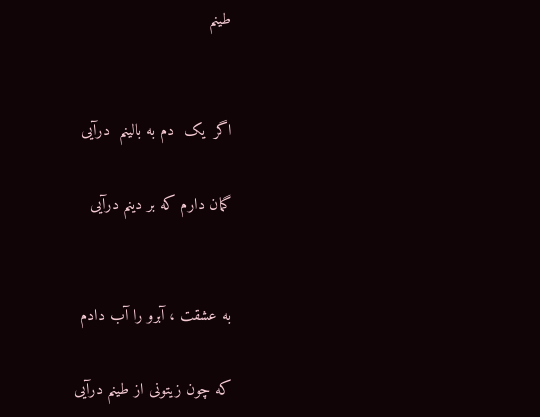طینم


اگر  یک  دم به بالینم  درآیی

گمان دارم که بر دینم درآیی


به عشقت ، آبرو را آب دادم

که چون زیتونی از طینم درآیی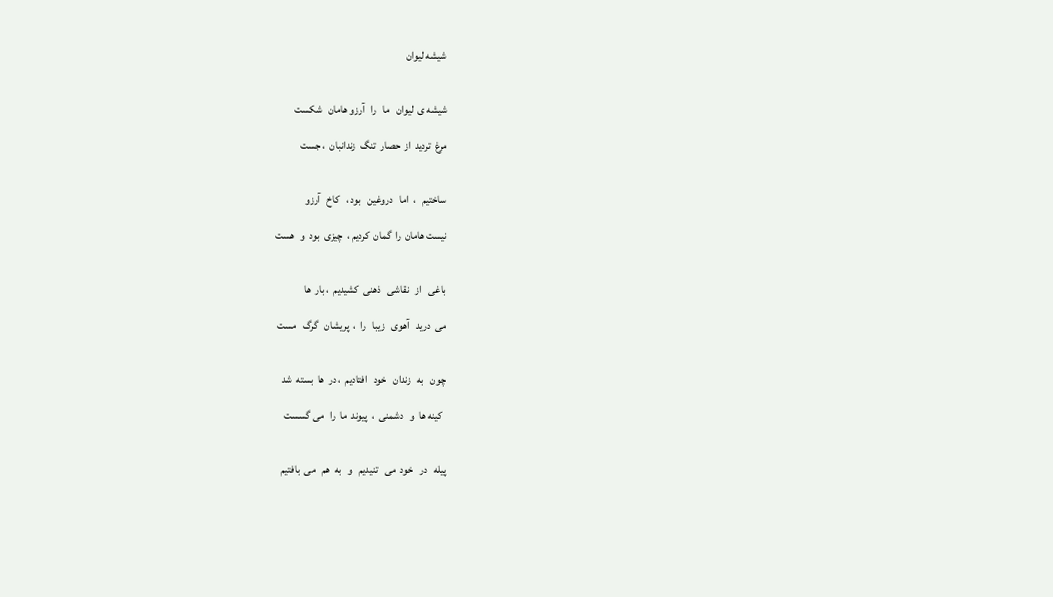شیشه لیوان


شیشه ی  لیوان   ما   را   آرزو هامان   شکست

مرغ  تردید  از  حصار  تنگ  زندانبان  ، جست


ساختیم   ،  اما   دروغین   بود ،   کاخ   آرزو

نیست هامان  را  گمان  کردیم ،  چیزی  بود  و   هست


باغی   از   نقاشی   ذهنی  کشیدیم  ، بار  ها

می  درید   آهوی   زیبا   را  ،  پریشان   گرگ   مست


چون   به   زندان   خود   افتادیم  ، در  ها  بسته  شد

  کینه ها  و   دشمنی  ،  پیوند  ما  را   می گسست


پیله   در   خود  می   تنیدیم   و   به  هم   می  بافتیم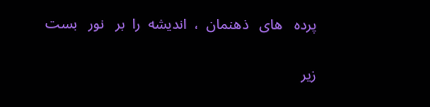پرده   های   ذهنمان  ،  اندیشه  را  بر   نور   بست

زیر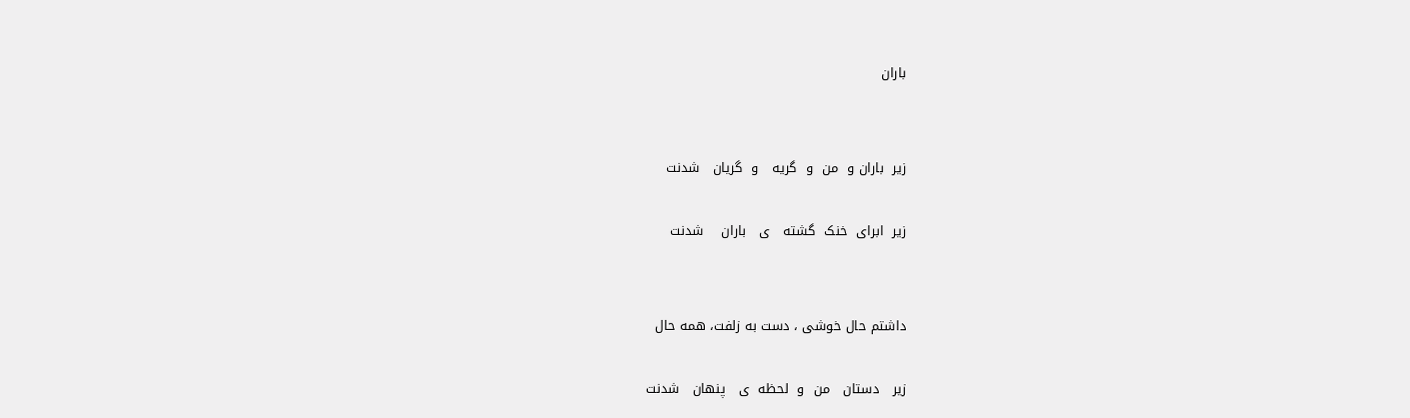باران


زیر  باران و  من  و  گریه   و  گریان   شدنت

زیر  ابرای  خنک  گشته   ی   باران    شدنت


داشتم حال خوشی ، دست به زلفت، همه حال

زیر   دستان   من  و  لحظه  ی   پنهان   شدنت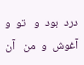درد  بود  و   تو  و  آغوش  و  من   آن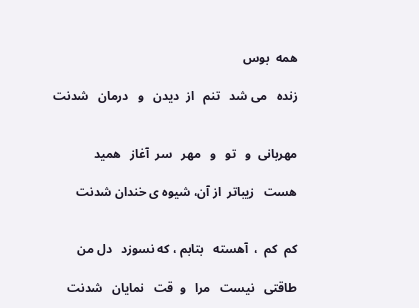همه  بوس

زنده   می شد   تنم   از  دیدن   و   درمان   شدنت


مهربانی  و   تو   و   مهر   سر  آغاز   همید

هست   زیباتر  از آن، شیوه ی خندان شدنت


کم  کم  ،  آهسته   بتابم ، که نسوزد   دل من

طاقتی   نیست   مرا   و  قت   نمایان   شدنت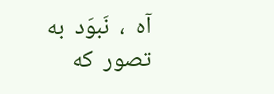آه  ،  نَبوَد  به   تصور  که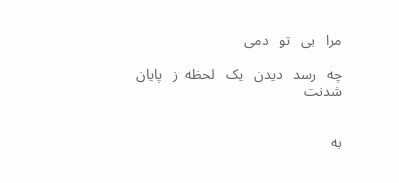مرا   بی   تو   دمی

چه   رسد   دیدن   یک   لحظه  ز   پایان  شدنت


به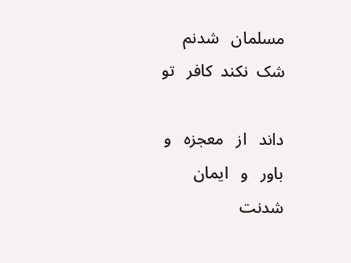مسلمان   شدنم   شک  نکند  کافر   تو

داند   از   معجزه   و  باور   و   ایمان   شدنت